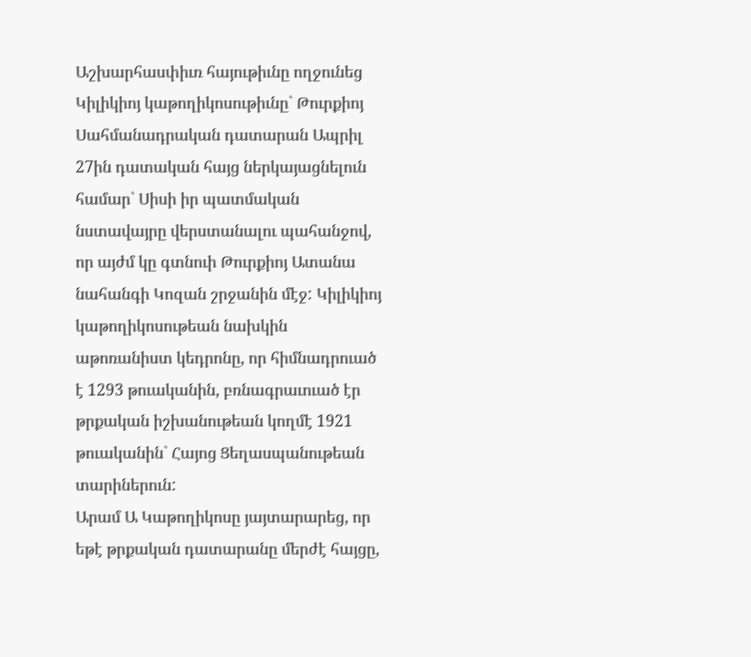Աշխարհասփիւռ հայութիւնը ողջունեց Կիլիկիոյ կաթողիկոսութիւնը` Թուրքիոյ Սահմանադրական դատարան Ապրիլ 27ին դատական հայց ներկայացնելուն համար` Սիսի իր պատմական նստավայրը վերստանալու պահանջով, որ այժմ կը գտնուի Թուրքիոյ Ատանա նահանգի Կոզան շրջանին մէջ: Կիլիկիոյ կաթողիկոսութեան նախկին աթոռանիստ կեդրոնը, որ հիմնադրուած է 1293 թուականին, բռնագրաւուած էր թրքական իշխանութեան կողմէ 1921 թուականին` Հայոց Ցեղասպանութեան տարիներուն:
Արամ Ա Կաթողիկոսը յայտարարեց, որ եթէ թրքական դատարանը մերժէ հայցը,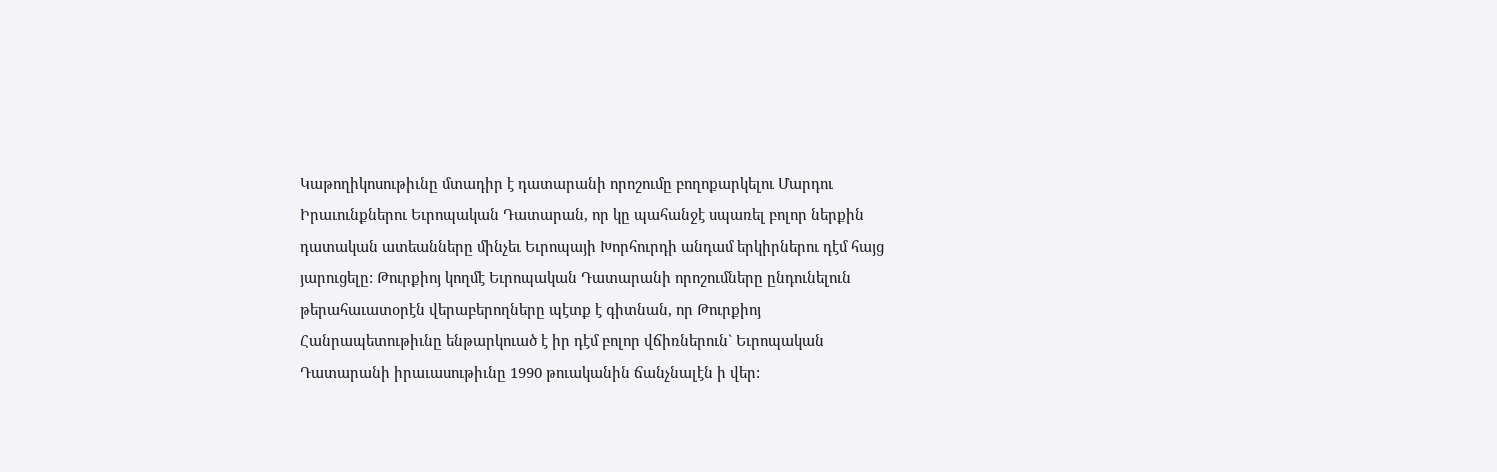Կաթողիկոսութիւնը մտադիր է դատարանի որոշումը բողոքարկելու Մարդու Իրաւունքներու Եւրոպական Դատարան, որ կը պահանջէ սպառել բոլոր ներքին դատական ատեանները մինչեւ Եւրոպայի Խորհուրդի անդամ երկիրներու դէմ հայց յարուցելը: Թուրքիոյ կողմէ Եւրոպական Դատարանի որոշումները ընդունելուն թերահաւատօրէն վերաբերողները պէտք է գիտնան, որ Թուրքիոյ Հանրապետութիւնը ենթարկուած է իր դէմ բոլոր վճիռներուն` Եւրոպական Դատարանի իրաւասութիւնը 1990 թուականին ճանչնալէն ի վեր: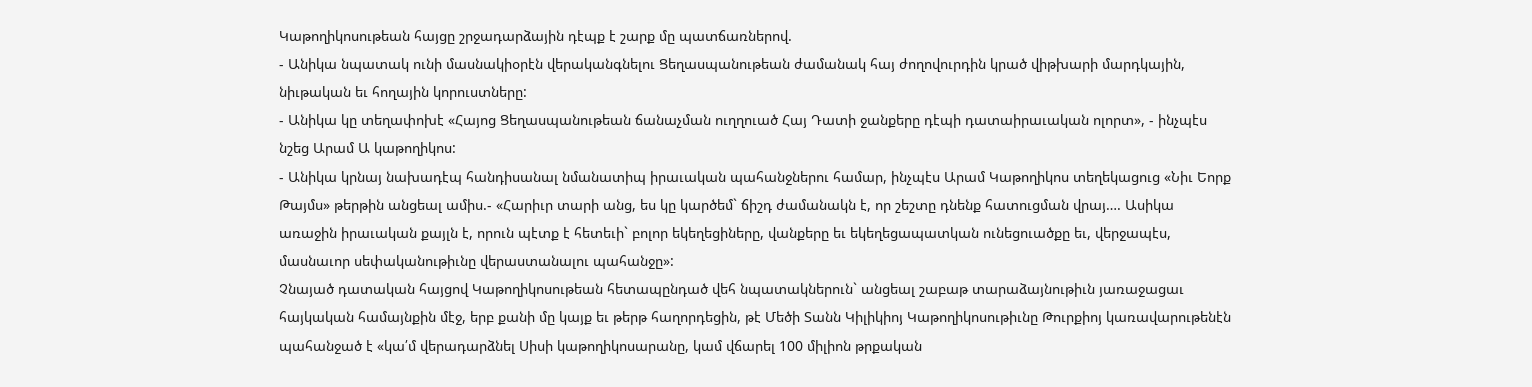Կաթողիկոսութեան հայցը շրջադարձային դէպք է շարք մը պատճառներով.
- Անիկա նպատակ ունի մասնակիօրէն վերականգնելու Ցեղասպանութեան ժամանակ հայ ժողովուրդին կրած վիթխարի մարդկային, նիւթական եւ հողային կորուստները:
- Անիկա կը տեղափոխէ «Հայոց Ցեղասպանութեան ճանաչման ուղղուած Հայ Դատի ջանքերը դէպի դատաիրաւական ոլորտ», - ինչպէս նշեց Արամ Ա կաթողիկոս:
- Անիկա կրնայ նախադէպ հանդիսանալ նմանատիպ իրաւական պահանջներու համար, ինչպէս Արամ Կաթողիկոս տեղեկացուց «Նիւ Եորք Թայմս» թերթին անցեալ ամիս.- «Հարիւր տարի անց, ես կը կարծեմ` ճիշդ ժամանակն է, որ շեշտը դնենք հատուցման վրայ…. Ասիկա առաջին իրաւական քայլն է, որուն պէտք է հետեւի` բոլոր եկեղեցիները, վանքերը եւ եկեղեցապատկան ունեցուածքը եւ, վերջապէս, մասնաւոր սեփականութիւնը վերաստանալու պահանջը»:
Չնայած դատական հայցով Կաթողիկոսութեան հետապընդած վեհ նպատակներուն` անցեալ շաբաթ տարաձայնութիւն յառաջացաւ հայկական համայնքին մէջ, երբ քանի մը կայք եւ թերթ հաղորդեցին, թէ Մեծի Տանն Կիլիկիոյ Կաթողիկոսութիւնը Թուրքիոյ կառավարութենէն պահանջած է «կա՛մ վերադարձնել Սիսի կաթողիկոսարանը, կամ վճարել 100 միլիոն թրքական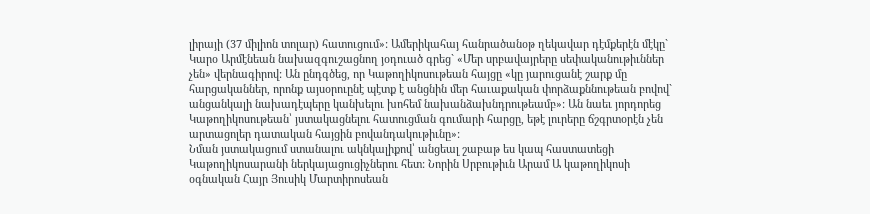լիրայի (37 միլիոն տոլար) հատուցում»: Ամերիկահայ հանրածանօթ ղեկավար դէմքերէն մէկը` Կարօ Արմէնեան նախազգուշացնող յօդուած գրեց` «Մեր սրբավայրերը սեփականութիւններ չեն» վերնագիրով: Ան ընդգծեց, որ Կաթողիկոսութեան հայցը «կը յարուցանէ շարք մը հարցականներ, որոնք այսօրուընէ պէտք է անցնին մեր հաւաքական փորձաքննութեան բովով` անցանկալի նախադէպերը կանխելու խոհեմ նախանձախնդրութեամբ»: Ան նաեւ յորդորեց Կաթողիկոսութեան՝ յստակացնելու հատուցման գումարի հարցը, եթէ լուրերը ճշգրտօրէն չեն արտացոլեր դատական հայցին բովանդակութիւնը»:
Նման յստակացում ստանալու ակնկալիքով՝ անցեալ շաբաթ ես կապ հաստատեցի Կաթողիկոսարանի ներկայացուցիչներու հետ: Նորին Սրբութիւն Արամ Ա կաթողիկոսի օգնական Հայր Յուսիկ Մարտիրոսեան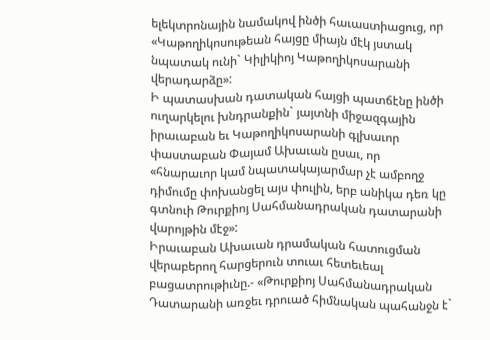ելեկտրոնային նամակով ինծի հաւաստիացուց, որ «Կաթողիկոսութեան հայցը միայն մէկ յստակ նպատակ ունի` Կիլիկիոյ Կաթողիկոսարանի վերադարձը»:
Ի պատասխան դատական հայցի պատճէնը ինծի ուղարկելու խնդրանքին` յայտնի միջազգային իրաւաբան եւ Կաթողիկոսարանի գլխաւոր փաստաբան Փայամ Ախաւան ըսաւ, որ
«հնարաւոր կամ նպատակայարմար չէ ամբողջ դիմումը փոխանցել այս փուլին, երբ անիկա դեռ կը գտնուի Թուրքիոյ Սահմանադրական դատարանի վարոյթին մէջ»:
Իրաւաբան Ախաւան դրամական հատուցման վերաբերող հարցերուն տուաւ հետեւեալ բացատրութիւնը.- «Թուրքիոյ Սահմանադրական Դատարանի առջեւ դրուած հիմնական պահանջն է`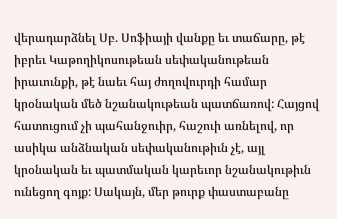վերադարձնել Սբ. Սոֆիայի վանքը եւ տաճարը, թէ իբրեւ Կաթողիկոսութեան սեփականութեան իրաւունքի, թէ նաեւ հայ ժողովուրդի համար կրօնական մեծ նշանակութեան պատճառով: Հայցով հատուցում չի պահանջուիր, հաշուի առնելով, որ ասիկա անձնական սեփականութիւն չէ, այլ կրօնական եւ պատմական կարեւոր նշանակութիւն ունեցող գոյք: Սակայն, մեր թուրք փաստաբանը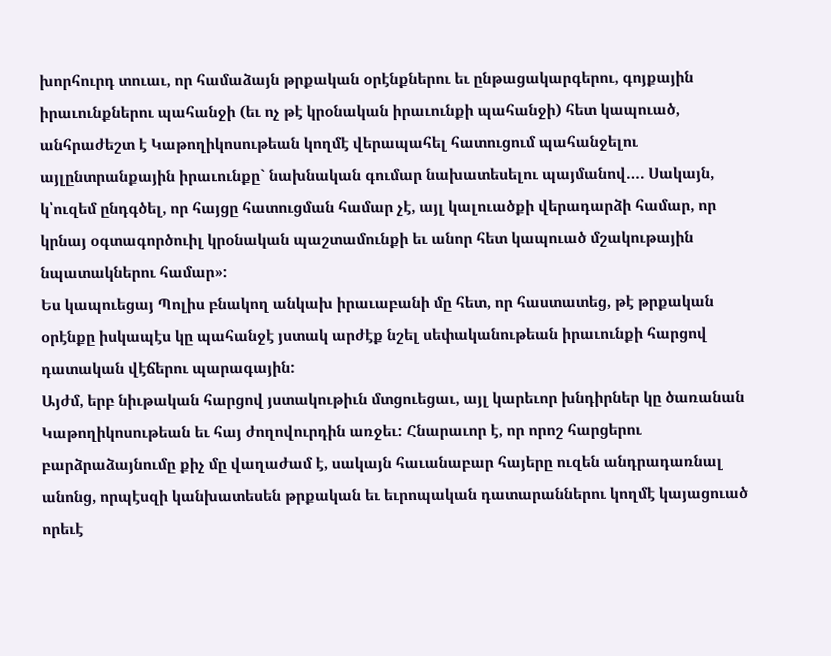խորհուրդ տուաւ, որ համաձայն թրքական օրէնքներու եւ ընթացակարգերու, գոյքային իրաւունքներու պահանջի (եւ ոչ թէ կրօնական իրաւունքի պահանջի) հետ կապուած, անհրաժեշտ է Կաթողիկոսութեան կողմէ վերապահել հատուցում պահանջելու այլընտրանքային իրաւունքը` նախնական գումար նախատեսելու պայմանով…. Սակայն, կ՝ուզեմ ընդգծել, որ հայցը հատուցման համար չէ, այլ կալուածքի վերադարձի համար, որ կրնայ օգտագործուիլ կրօնական պաշտամունքի եւ անոր հետ կապուած մշակութային նպատակներու համար»:
Ես կապուեցայ Պոլիս բնակող անկախ իրաւաբանի մը հետ, որ հաստատեց, թէ թրքական օրէնքը իսկապէս կը պահանջէ յստակ արժէք նշել սեփականութեան իրաւունքի հարցով դատական վէճերու պարագային:
Այժմ, երբ նիւթական հարցով յստակութիւն մտցուեցաւ, այլ կարեւոր խնդիրներ կը ծառանան Կաթողիկոսութեան եւ հայ ժողովուրդին առջեւ: Հնարաւոր է, որ որոշ հարցերու բարձրաձայնումը քիչ մը վաղաժամ է, սակայն հաւանաբար հայերը ուզեն անդրադառնալ անոնց, որպէսզի կանխատեսեն թրքական եւ եւրոպական դատարաններու կողմէ կայացուած որեւէ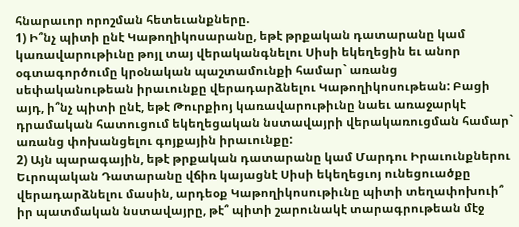հնարաւոր որոշման հետեւանքները.
1) Ի՞նչ պիտի ընէ Կաթողիկոսարանը, եթէ թրքական դատարանը կամ կառավարութիւնը թոյլ տայ վերականգնելու Սիսի եկեղեցին եւ անոր օգտագործումը կրօնական պաշտամունքի համար` առանց սեփականութեան իրաւունքը վերադարձնելու Կաթողիկոսութեան: Բացի այդ, ի՞նչ պիտի ընէ, եթէ Թուրքիոյ կառավարութիւնը նաեւ առաջարկէ դրամական հատուցում եկեղեցական նստավայրի վերակառուցման համար` առանց փոխանցելու գոյքային իրաւունքը:
2) Այն պարագային, եթէ թրքական դատարանը կամ Մարդու Իրաւունքներու Եւրոպական Դատարանը վճիռ կայացնէ Սիսի եկեղեցւոյ ունեցուածքը վերադարձնելու մասին, արդեօք Կաթողիկոսութիւնը պիտի տեղափոխուի՞ իր պատմական նստավայրը, թէ՞ պիտի շարունակէ տարագրութեան մէջ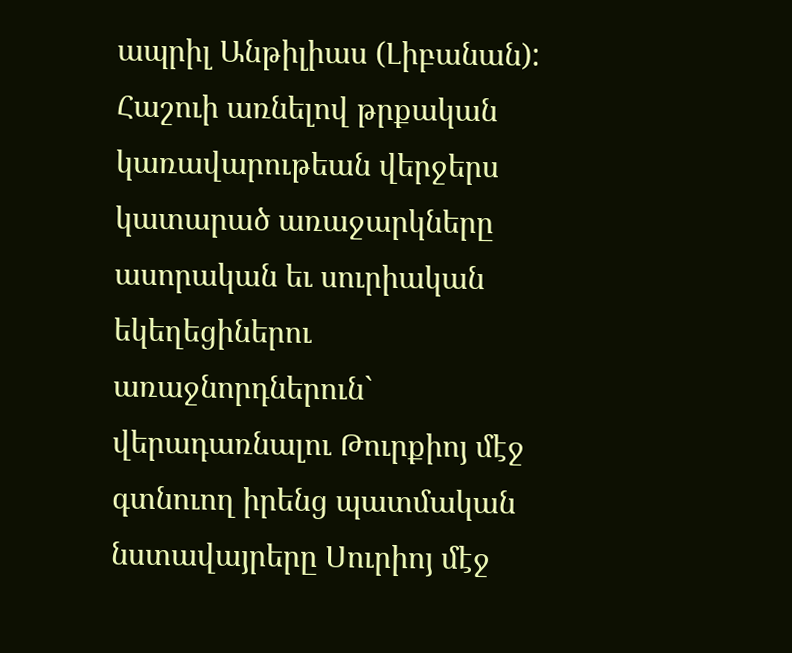ապրիլ Անթիլիաս (Լիբանան):
Հաշուի առնելով թրքական կառավարութեան վերջերս կատարած առաջարկները ասորական եւ սուրիական եկեղեցիներու առաջնորդներուն` վերադառնալու Թուրքիոյ մէջ գտնուող իրենց պատմական նստավայրերը Սուրիոյ մէջ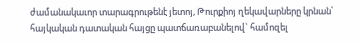ժամանակաւոր տարագրութենէ յետոյ, Թուրքիոյ ղեկավարները կրնան՝ հայկական դատական հայցը պատճառաբանելով` համոզել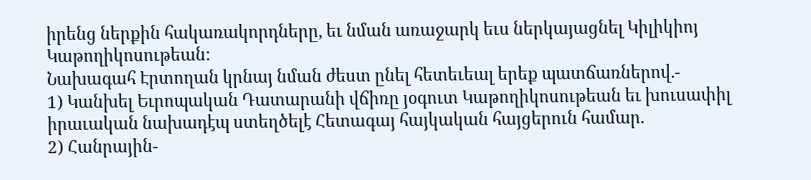իրենց ներքին հակառակորդները, եւ նման առաջարկ եւս ներկայացնել Կիլիկիոյ Կաթողիկոսութեան:
Նախագահ Էրտողան կրնայ նման ժեստ ընել հետեւեալ երեք պատճառներով.-
1) Կանխել Եւրոպական Դատարանի վճիռը յօգուտ Կաթողիկոսութեան եւ խուսափիլ իրաւական նախադէպ ստեղծելէ Հետագայ հայկական հայցերուն համար.
2) Հանրային-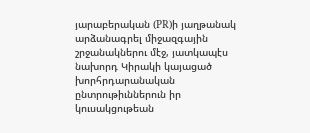յարաբերական (PR)ի յաղթանակ արձանագրել միջազգային շրջանակներու մէջ, յատկապէս նախորդ Կիրակի կայացած խորհրդարանական ընտրութիւններուն իր կուսակցութեան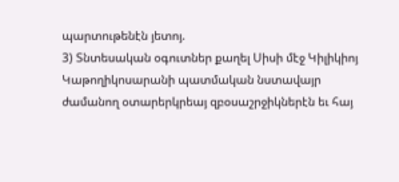պարտութենէն յետոյ.
3) Տնտեսական օգուտներ քաղել Սիսի մէջ Կիլիկիոյ Կաթողիկոսարանի պատմական նստավայր ժամանող օտարերկրեայ զբօսաշրջիկներէն եւ հայ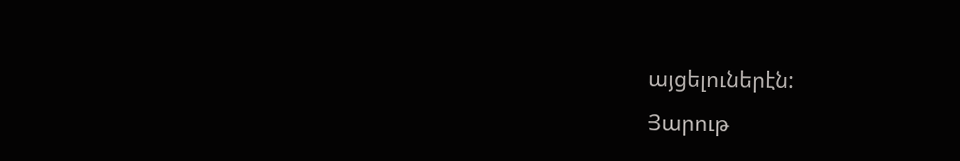այցելուներէն:
Յարութ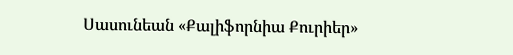Սասունեան «Քալիֆորնիա Քուրիեր»